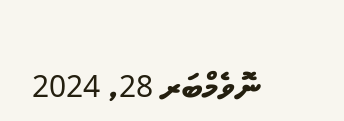ނޮވެމްބަރ 28, 2024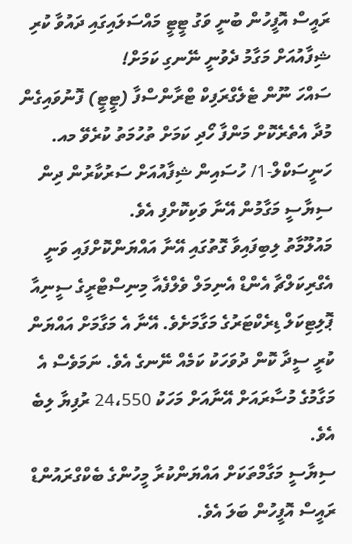ރައީސް އޮފީހުން ބުނީ ވަގު ޓީޓީ މައްސަލައިގައި ދައުވާ ކުރި ޝިފާއުއަށް މަގާމު ދެވުނީ ނޭނގި ކަމަށް!
ސައްހަ ނޫން ޓެލެގްރަފިކް ޓްރާންސްފާ (ޓީޓީ) ފޮނުވައިގެން މުދާ އެތެރެކޮށް މަންފާ ހޯދި ކަމަށް ތުހުމަތު ކުރެވޭ މއ. ހަނީސަކްލް-1/ ހުސައިން ޝިފާއުއަށް ސަރުކާރުން ދިން ސިޔާސީ މަގާމުން އޭނާ ވަކިކޮށްފި އެވެ.
މައުލޫމާތު ލިބިފައިވާ ގޮތުގައި އޭނާ އައްޔަންކޮށްފައި ވަނީ އެގްރިކަލްޗާ އެންޑް އެނިމަލް ވެލްފެއާ މިނިސްޓްރީގެ ސީނިއާ ޕޮލިޓިކަލް ޑިރެކްޓަރުގެ މަގާމަށެވެ. އޭނާ އެ މަގާމަށް އައްޔަން ކުރީ ސީދާ ކޮން ދުވަހަކު ކަމެއް ނޭނގެ އެވެ. ނަމަވެސް އެ މަގާމުގެ މުސާރައަށް އޭނާއަށް މަހަކު 24،550 ރުފިޔާ ލިބެ އެވެ.
ސިޔާސީ މަގާމްތަކަށް އައްޔަންކުރާ މީހުންގެ ބެކްގްރައުންޑް ރައީސް އޮފީހުން ބަލަ އެވެ.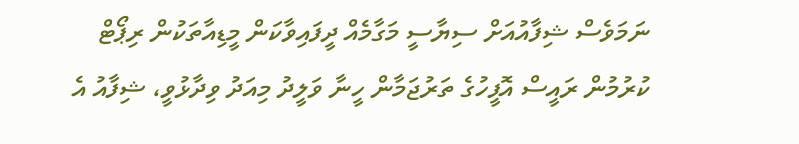ނަމަވެސް ޝިފާއުއަށް ސިޔާސީ މަގާމެއް ދީފައިވާކަން މީޑިއާތަކުން ރިޕޯޓް ކުރުމުން ރައީސް އޮފީހުގެ ތަރުޖަމާން ހީނާ ވަލީދު މިއަދު ވިދާޅުވީ، ޝިފާއު އެ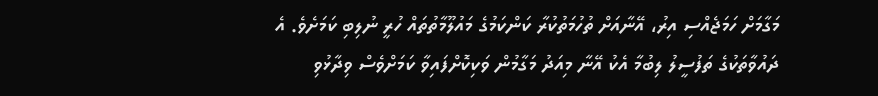މަގާމަށް ހަމަޖެއްސި އިރު، އޭނާއަށް ތުހުމަތުކުރާ ކަންކަމުގެ މައުލޫމާތުތައް ހުރީ ނުލިބި ކަމަށެވެ. އެ ދައުވާތަކުގެ ތަފުސީލު ލިބުމާ އެކު އޭނާ މިއަދު މަގާމުން ވަކިކޮށްފައިވާ ކަމަށްވެސް ވިދާޅުވި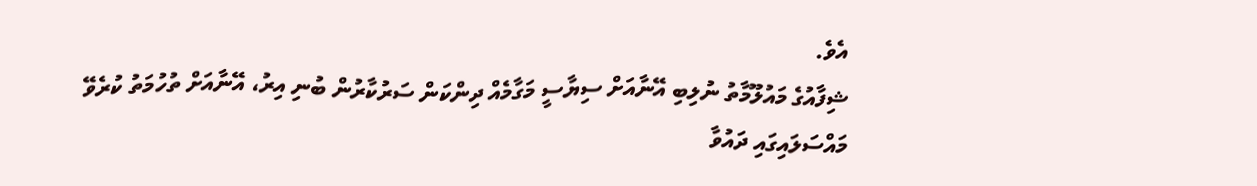އެވެ.
ޝިފާއުގެ މައުލޫމާތު ނުލިބި އޭނާއަށް ސިޔާސީ މަގާމެއް ދިންކަން ސަރުކާރުން ބުނި އިރު، އޭނާއަށް ތުހުމަތު ކުރެވޭ މައްސަލައިގައި ދައުވާ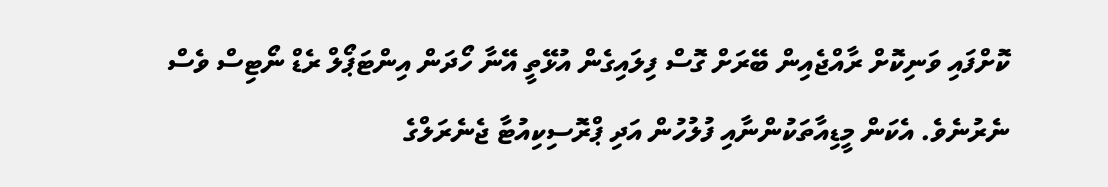ކޮށްފައި ވަނިކޮށް ރާއްޖެއިން ބޭރަށް ގޮސް ފިލައިގެން އުޅޭތީ އޭނާ ހޯދަން އިންޓަޕޯލް ރެޑް ނޯޓިސް ވެސް ނެރުނެވެ. އެކަން މީޑިއާތަކުންނާއި ފުލުހުން އަދި ޕްރޮސިކިއުޓާ ޖެނެރަލްގެ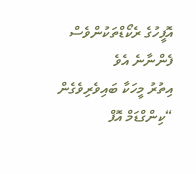އޮފީހުގެ ރެކޯޑްތަކުންވެސް ފެންނާނެ އެވެ
އިތުރު މީހަކާ ބައިވެރިވެގެން “ކިންގްޑަމް އޮފް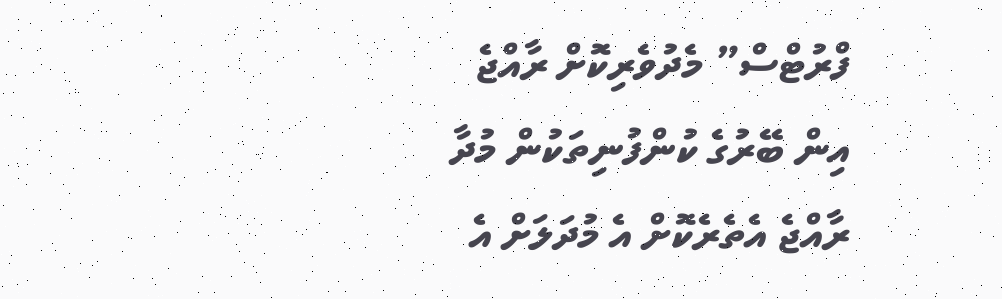ފްރުޓްސް” މެދުވެރިކޮށް ރާއްޖެ އިން ބޭރުގެ ކުންފުނިތަކުން މުދާ ރާއްޖެ އެތެރެކޮށް އެ މުދަލަށް އެ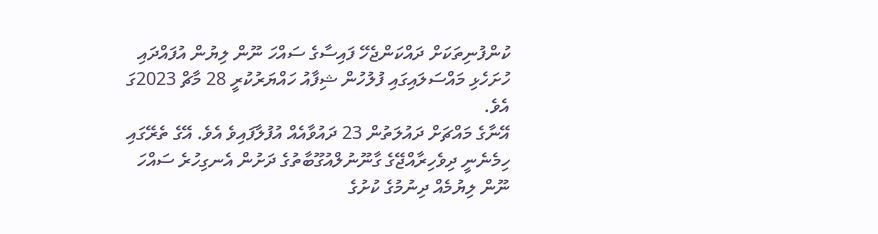ކުންފުނިތަކަށް ދައްކަންޖެހޭ ފައިސާގެ ސައްހަ ނޫން ލިޔުން އުފައްދައި ހުށަހެޅި މައްސަލައިގައި ފުލުހުން ޝިފާއު ހައްޔަރުކުރީ 28 މާޗް 2023ގަ އެވެ.
އޭނާގެ މައްޗަށް ދައުލަތުން 23 ދައުވާއެއް އުފުލާފައިވެ އެވެ. އޭގެ ތެރޭގައި ހިމެނެނީ ދިވެހިރާއްޖޭގެ ގާނޫނުލްއުގޫބާތުގެ ދަށުން އެނގިހުރެ ސައްހަ ނޫން ލިޔުމެއް ދިނުމުގެ ކުށުގެ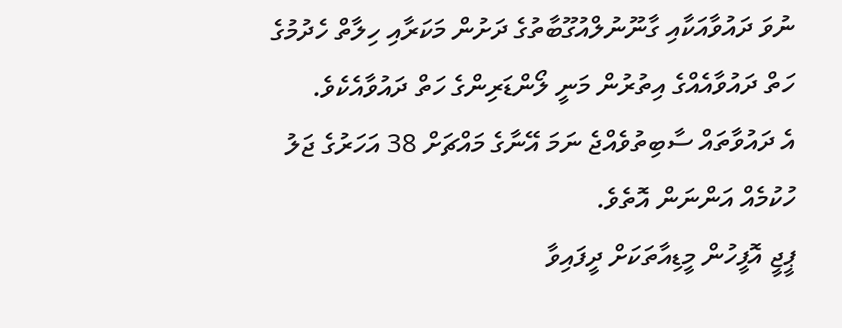ނުވަ ދައުވާއަކާއި ގާނޫނުލްއުގޫބާތުގެ ދަށުން މަކަރާއި ހިލާތް ހެދުމުގެ ހަތް ދައުވާއެއްގެ އިތުރުން މަނީ ލޯންޑަރިންގެ ހަތް ދައުވާއެކެވެ.
އެ ދައުވާތައް ސާބިތުވެއްޖެ ނަމަ އޭނާގެ މައްޗަށް 38 އަހަރުގެ ޖަލު ހުކުމެއް އަންނަން އޮތެވެ.
ޕީޖީ އޮފީހުން މީޑިއާތަކަށް ދީފައިވާ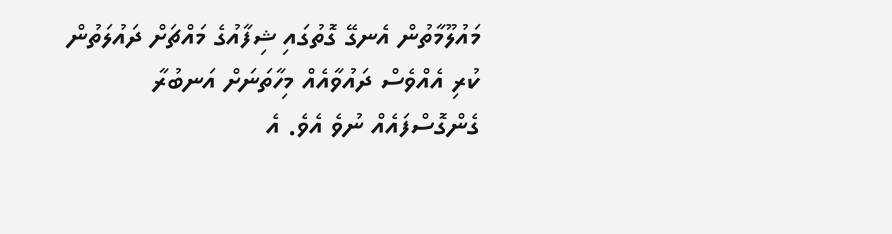މައުލޫމާތުން އެނގޭ ގޮތުގައި ޝިފާއުގެ މައްޗަށް ދައުލަތުން ކުރި އެއްވެސް ދައުވާއެއް މިހާތަނަށް އަނބުރާ ގެންގޮސްފައެއް ނުވެ އެވެ. އެ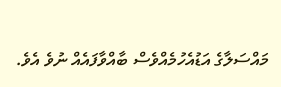މައްސަލާގެ އަޑުއެހުމެއްވެސް ބާއްވާފައެއް ނުވެ އެވެ.